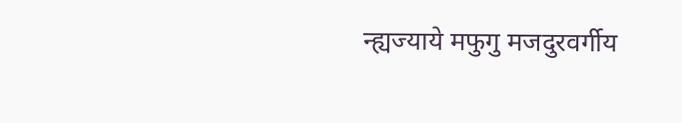न्ह्यज्याये मफुगु मजदुरवर्गीय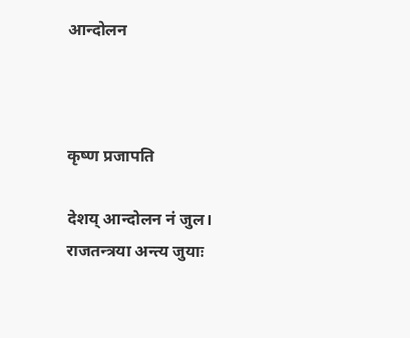आन्दोलन



कृष्ण प्रजापति

देशय् आन्दोलन नं जुल। राजतन्त्रया अन्त्य जुयाः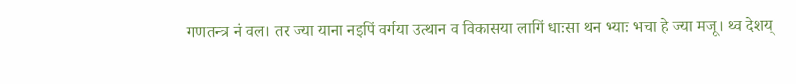गणतन्त्र नं वल। तर ज्या याना नइपिं वर्गया उत्थान व विकासया लागिं धाःसा थन भ्याः भचा हे ज्या मजू। थ्व देशय्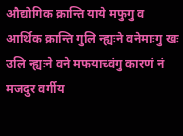औद्योगिक क्रान्ति याये मफुगु व आर्थिक क्रान्ति गुलि न्ह्यःने वनेमाःगु खः उलि न्ह्यःने वने मफयाच्वंगु कारणं नं मजदुर वर्गीय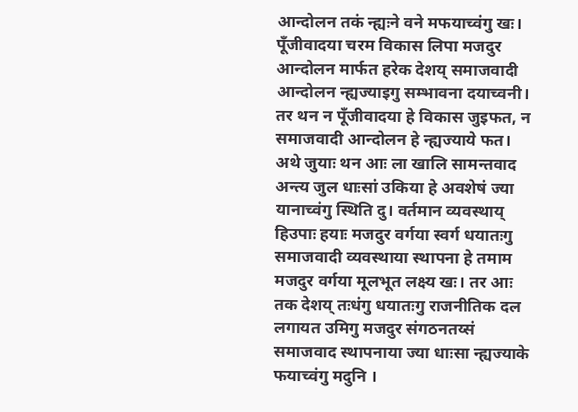आन्दोलन तकं न्ह्यःने वने मफयाच्वंगु खः। पूँजीवादया चरम विकास लिपा मजदुर आन्दोलन मार्फत हरेक देशय् समाजवादी आन्दोलन न्ह्यज्याइगु सम्भावना दयाच्वनी। तर थन न पूँजीवादया हे विकास जुइफत, न समाजवादी आन्दोलन हे न्ह्यज्याये फत। अथे जुयाः थन आः ला खालि सामन्तवाद अन्त्य जुल धाःसां उकिया हे अवशेषं ज्या यानाच्वंगु स्थिति दु। वर्तमान व्यवस्थाय् हिउपाः हयाः मजदुर वर्गया स्वर्ग धयातःगु समाजवादी व्यवस्थाया स्थापना हे तमाम मजदुर वर्गया मूलभूत लक्ष्य खः। तर आः तक देशय् तःधंगु धयातःगु राजनीतिक दल लगायत उमिगु मजदुर संगठनतय्सं समाजवाद स्थापनाया ज्या धाःसा न्ह्यज्याके फयाच्वंगु मदुनि ।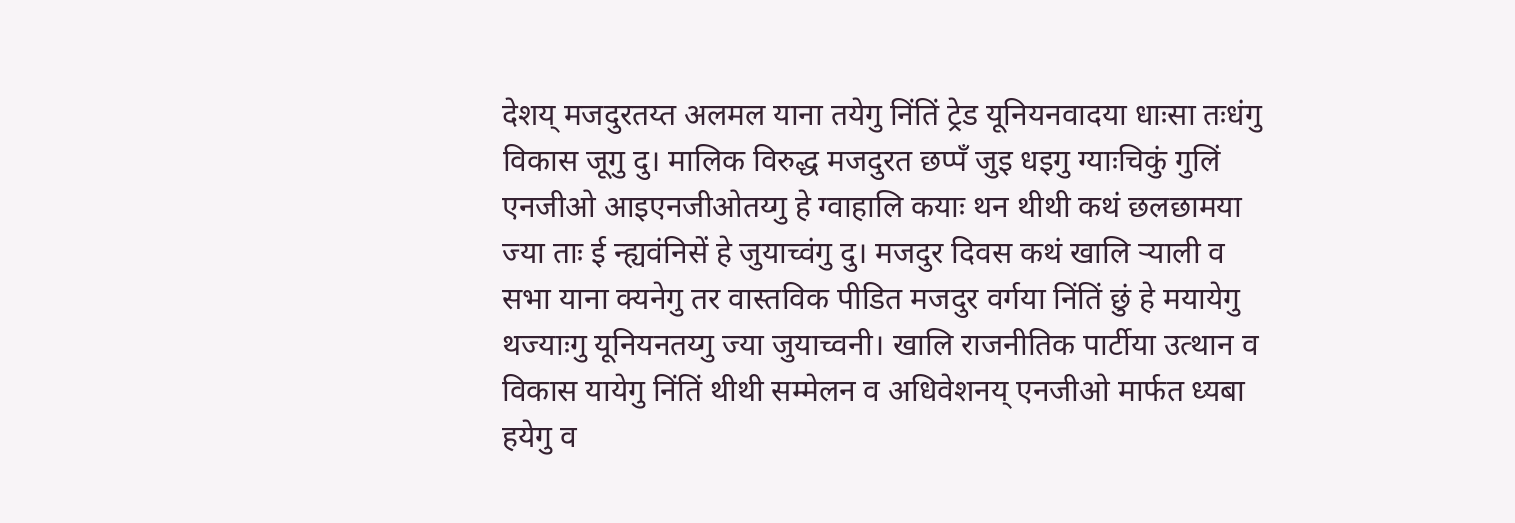देशय् मजदुरतय्त अलमल याना तयेगु निंतिं ट्रेड यूनियनवादया धाःसा तःधंगु विकास जूगु दु। मालिक विरुद्ध मजदुरत छप्पँ जुइ धइगु ग्याःचिकुं गुलिं एनजीओ आइएनजीओतय्गु हे ग्वाहालि कयाः थन थीथी कथं छलछामया ज्या ताः ई न्ह्यवंनिसें हे जुयाच्वंगु दु। मजदुर दिवस कथं खालि र्‍याली व सभा याना क्यनेगु तर वास्तविक पीडित मजदुर वर्गया निंतिं छुं हे मयायेगु थज्याःगु यूनियनतय्गु ज्या जुयाच्वनी। खालि राजनीतिक पार्टीया उत्थान व विकास यायेगु निंतिं थीथी सम्मेलन व अधिवेशनय् एनजीओ मार्फत ध्यबा हयेगु व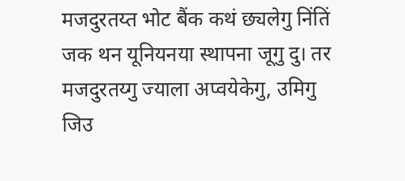मजदुरतय्त भोट बैंक कथं छ्यलेगु निंतिं जक थन यूनियनया स्थापना जूगु दु। तर मजदुरतय्गु ज्याला अप्वयेकेगु, उमिगु जिउ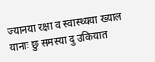ज्यानया रक्षा व स्वास्थ्यया ख्याल यानाः छु समस्या दु उकियात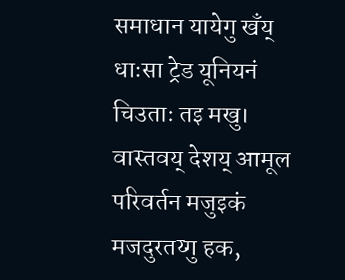समाधान यायेगु खँय् धाःसा ट्रेड यूनियनं चिउताः तइ मखु। वास्तवय् देशय् आमूल परिवर्तन मजुइकं मजदुरतय्गु हक,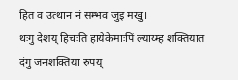हित व उत्थान नं सम्भव जुइ मखु।
थःगु देशय् हिचःति हायेकेमाःपिं ल्याय्म्ह शक्तियात दंगु जनशक्तिया रुपय्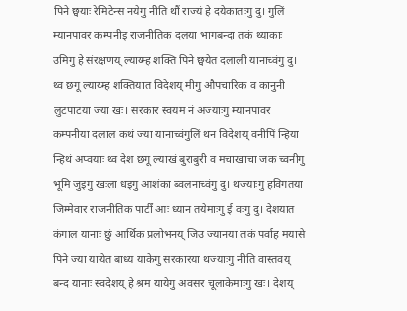पिने छ्वयाः रेमिटेन्स नयेगु नीति थौं राज्यं हे दयेकातःगु दु। गुलिं म्यानपावर कम्पनीइ राजनीतिक दलया भागबन्दा तकं थ्याकाः उमिगु हे संरक्षणय् ल्याय्म्ह शक्ति पिने छ्वयेत दलाली यानाच्वंगु दु। थ्व छगू ल्याय्म्ह शक्तियात विदेशय् मीगु औपचारिक व कानुनी लुटपाटया ज्या खः। सरकार स्वयम नं अज्याःगु म्यानपावर कम्पनीया दलाल कथं ज्या यानाच्वंगुलिं थन विदेशय् वनीपिं न्हिया न्हिथं अप्वयाः थ्व देश छगू ल्याखं बुराबुरी व मचाखाचा जक च्वनीगु भूमि जुइगु खःला धइगु आशंका ब्वलनाच्वंगु दु। थज्याःगु हविगतया जिम्मेवार राजनीतिक पार्टीं आः ध्यान तयेमाःगु ई वःगु दु। देशयात कंगाल यानाः छुं आर्थिक प्रलोभनय् जिउ ज्यानया तकं पर्वाह मयासे पिने ज्या यायेत बाध्य याकेगु सरकारया थज्याःगु नीति वास्तवय् बन्द यानाः स्वदेशय् हे श्रम यायेगु अवसर चूलाकेमाःगु खः। देशय्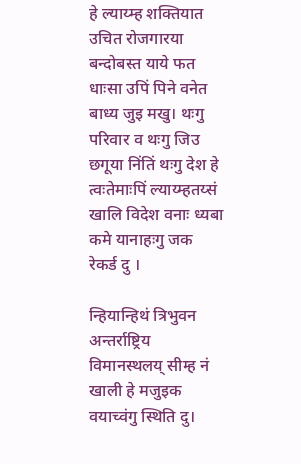हे ल्याय्म्ह शक्तियात उचित रोजगारया बन्दोबस्त याये फत धाःसा उपिं पिने वनेत बाध्य जुइ मखु। थःगु परिवार व थःगु जिउ छगूया निंतिं थःगु देश हे त्वःतेमाःपिं ल्याय्म्हतय्सं खालि विदेश वनाः ध्यबा कमे यानाहःगु जक रेकर्ड दु ।

न्हियान्हिथं त्रिभुवन अन्तर्राष्ट्रिय विमानस्थलय् सीम्ह नं खाली हे मजुइक वयाच्वंगु स्थिति दु।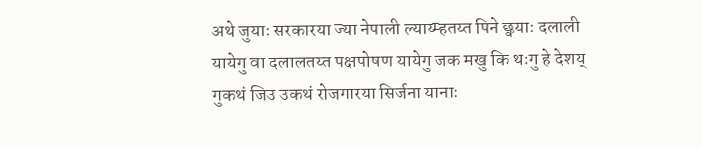अथे जुयाः सरकारया ज्या नेपाली ल्याय्म्हतय्त पिने छ्वयाः दलाली यायेगु वा दलालतय्त पक्षपोषण यायेगु जक मखु कि थःगु हे देशय् गुकथं जिउ उकथं रोजगारया सिर्जना यानाः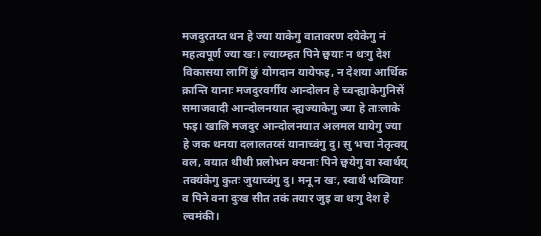मजदुरतय्त थन हे ज्या याकेगु वातावरण दयेकेगु नं महत्वपूर्ण ज्या खः। ल्याय्म्हत पिने छ्वयाः न थःगु देश विकासया लागिं छुं योगदान यायेफइ, न देशया आर्थिक क्रान्ति यानाः मजदुरवर्गीय आन्दोलन हे च्वन्ह्याकेगुनिसें समाजवादी आन्दोलनयात न्ह्यज्याकेगु ज्या हे ताःलाके फइ। खालि मजदुर आन्दोलनयात अलमल यायेगु ज्या हे जक थनया दलालतय्सं यानाच्वंगु दु। सु भचा नेतृत्वय् वल, वयात थीथी प्रलोभन क्यनाः पिने छ्वयेगु वा स्वार्थय् तक्यंकेगु कुतः जुयाच्वंगु दु। मनू न खः, स्वार्थं भय्बियाः व पिने वना दुःख सीत तकं तयार जुइ वा थःगु देश हे ल्वमंकी।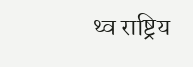थ्व राष्ट्रिय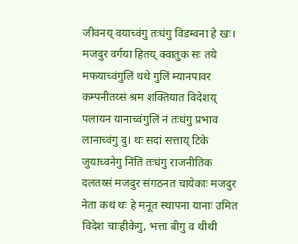जीवनय् वयाच्वंगु तःधंगु विडम्वना हे खः।
मजदुर वर्गया हितय् क्वातुक सः तये मफयाच्वंगुलिं थथे गुलिं म्यानपावर कम्पनीतय्सं श्रम शक्तियात विदेशय् पलायन यानाच्वंगुलिं नं तःधंगु प्रभाव लानाच्वंगु दु। थः सदां सत्ताय् टिके जुयाच्वनेगु निंतिं तःधंगु राजनीतिक दलतय्सं मजदुर संगठनत चायेकाः मजदुर नेता कथं थः हे मनूत स्थापना यानाः उमित विदेश चाःहीकेगु, भत्ता बीगु व थीथी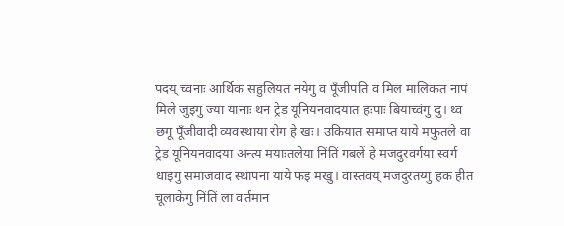पदय् च्वनाः आर्थिक सहुलियत नयेगु व पूँजीपति व मिल मालिकत नापं मिले जुइगु ज्या यानाः थन ट्रेड यूनियनवादयात हःपाः बियाच्वंगु दु। थ्व छगू पूँजीवादी व्यवस्थाया रोग हे खः। उकियात समाप्त याये मफुतले वा ट्रेड यूनियनवादया अन्त्य मयाःतलेया निंतिं गबलें हे मजदुरवर्गया स्वर्ग धाइगु समाजवाद स्थापना याये फइ मखु। वास्तवय् मजदुरतय्गु हक हीत चूलाकेगु निंतिं ला वर्तमान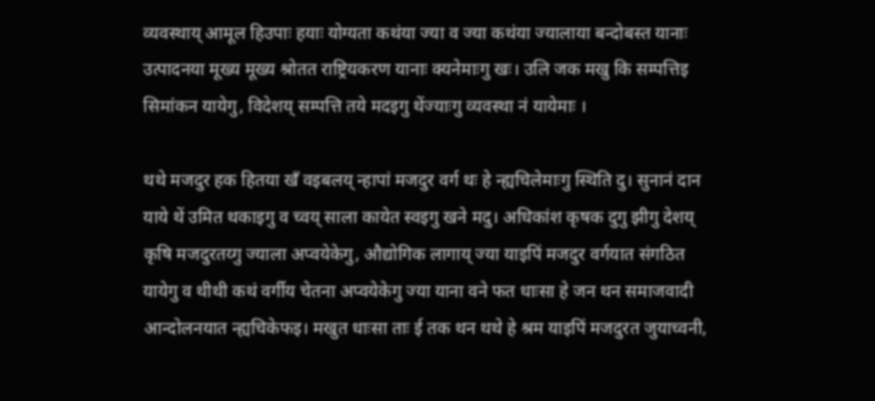व्यवस्थाय् आमूल हिउपाः हयाः योग्यता कथंया ज्या व ज्या कथंया ज्यालाया बन्दोबस्त यानाः उत्पादनया मूख्य मूख्य श्रोतत राष्ट्रियकरण यानाः क्यनेमाःगु खः। उलि जक मखु कि सम्पत्तिइ सिमांकन यायेगु, विदेशय् सम्पत्ति तये मदइगु थेंज्याःगु व्यवस्था नं यायेमाः ।

थथे मजदुर हक हितया खँ वइबलय् न्हापां मजदुर वर्ग थः हे न्ह्यचिलेमाःगु स्थिति दु। सुनानं दान याये थें उमित थकाइगु व च्वय् साला कायेत स्वइगु खने मदु। अधिकांश कृषक दुगु झीगु देशय् कृषि मजदुरतय्गु ज्याला अप्वयेकेगु, औद्योगिक लागाय् ज्या याइपिं मजदुर वर्गयात संगठित यायेगु व थीथी कथं वर्गीय चेतना अप्वयेकेगु ज्या याना वने फत धाःसा हे जन थन समाजवादी आन्दोलनयात न्ह्यचिकेफइ। मखुत धाःसा ताः ई तक थन थथे हे श्रम याइपिं मजदुरत जुयाच्वनी,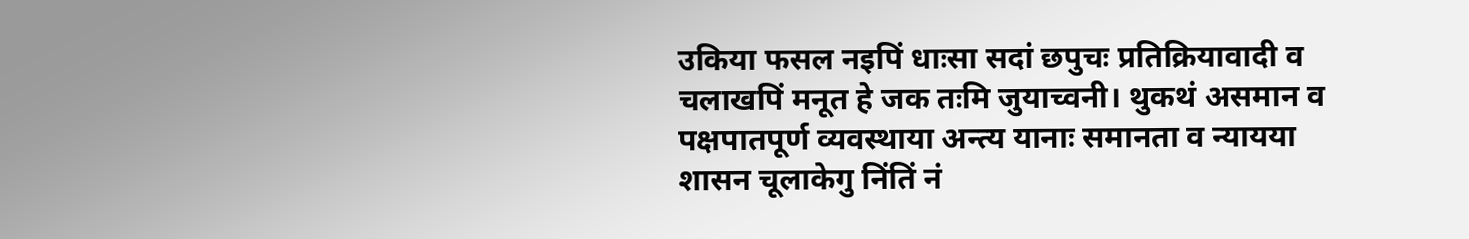उकिया फसल नइपिं धाःसा सदां छपुचः प्रतिक्रियावादी व चलाखपिं मनूत हे जक तःमि जुयाच्वनी। थुकथं असमान व पक्षपातपूर्ण व्यवस्थाया अन्त्य यानाः समानता व न्यायया शासन चूलाकेगु निंतिं नं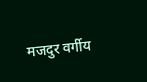मजदुर वर्गीय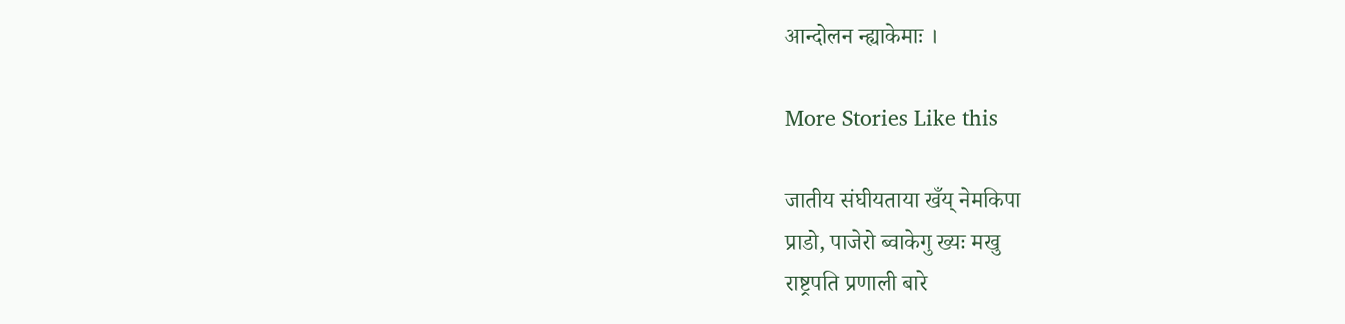आन्दोलन न्ह्याकेमाः ।

More Stories Like this

जातीय संघीयताया खँय् नेमकिपा
प्राडो, पाजेरो ब्वाकेगु ख्यः मखु
राष्ट्रपति प्रणाली बारे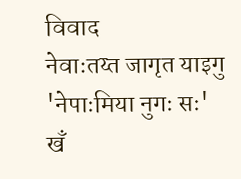विवाद
नेवाःतय्त जागृत याइगु 'नेपाःमिया नुगः सः'
खँ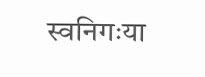स्वनिगःया